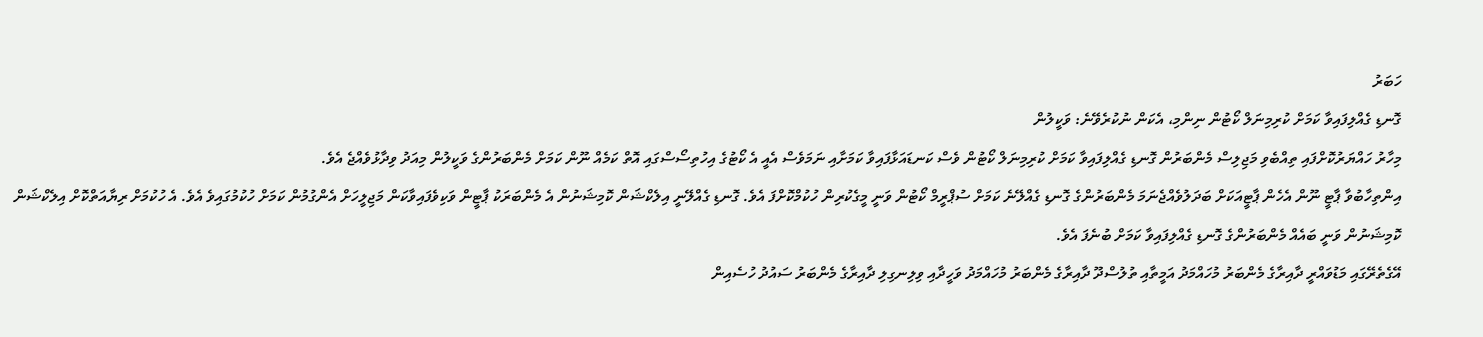ހަބަރު
ގޮނޑި ގެއްލިފައިވާ ކަމަށް ކުރިމިނަލް ކޯޓުން ނިންމި، އެކަން ނުކުރެވޭނެ: ވަކީލުން
މިހާރު ހައްޔަރުކޮށްފައި ތިއްބެވި މަޖިލިސް މެންބަރުން ގޮނޑި ގެއްލިފައިވާ ކަމަށް ކުރިމިނަލް ކޯޓުން ވެސް ކަނޑައަޅާފައިވާ ކަމަށާއި ނަމަވެސް އެއީ އެ ކޯޓުގެ އިހުތިސޯސްގައި އޮތް ކަމެއް ނޫން ކަމަށް މެންބަރުންގެ ވަކީލުން މިއަދު ވިދާޅުވެއްޖެ އެވެ.
އިންތިހާބުވާ ޕާޓީ ނޫން އެހެން ޕާޓީއަކަށް ބަދަލުވެއްޖެނަމަ މެންބަރުންގެ ގޮނޑި ގެއްލޭނެ ކަމަށް ސުޕްރީމް ކޯޓުން ވަނީ މީގެކުރިން ހުކުމްކޮށްފަ އެވެ. ގޮނޑި ގެއްލޭނީ އިލެކްޝަން ކޮމިޝަނުން އެ މެންބަރަކު ޕާޓީން ވަކިވެފައިވާކަން މަޖިލީހަށް އެންގުމުން ކަމަށް ހުކުމުގައިވެ އެވެ. އެ ހުކުމަށް ރިޔާއަތްކޮށް އިލެކްޝަން ކޮމިޝަނުން ވަނީ ބައެއް މެންބަރުންގެ ގޮނޑި ގެއްލިފައިވާ ކަމަށް ބުނެފަ އެވެ.
އޭގެތެރޭގައި މަޑުވައްރީ ދާއިރާގެ މެންބަރު މުހައްމަދު އަމީތާއި ތުލުސްދޫ ދާއިރާގެ މެންބަރު މުހައްމަދު ވަހީދާއި ވިލިނގިލި ދާއިރާގެ މެންބަރު ސައުދު ހުސެއިން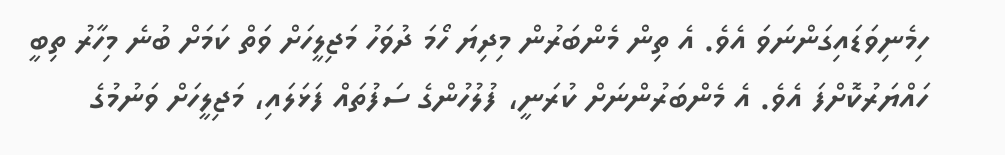ހިމެނިވަޑައިގަންނަވަ އެވެ. އެ ތިން މެންބަރުން މިދިޔަ ހޯމަ ދުވަހު މަޖިލީހަށް ވަތް ކަމަށް ބުނެ މިހާރު ތިބީ ހައްޔަރުކޮށްފަ އެވެ. އެ މެންބަރުންނަށް ކުރަނީ، ފުލުހުންގެ ސަފުތައް ފަޅަލައި، މަޖިލީހަށް ވަނުމުގެ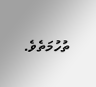ތުހުމަތެވެ.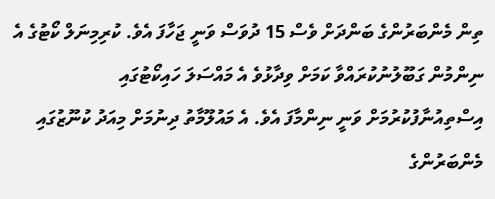ތިން މެންބަރުންގެ ބަންދަށް ވެސް 15 ދުވަސް ވަނީ ޖަހާފަ އެވެ. ކުރިމިނަލް ކޯޓުގެ އެ ނިންމުން ގަބޫލުނުކުރައްވާ ކަމަށް ވިދާޅުވެ އެ މައްސަލަ ހައިކޯޓުގައި އިސްތިއުނާފުކުރުމަށް ވަނީ ނިންމާފަ އެވެ. އެ މައުލޫމާތު ދިނުމަށް މިއަދު ކުނޫޒުގައި މެންބަރުންގެ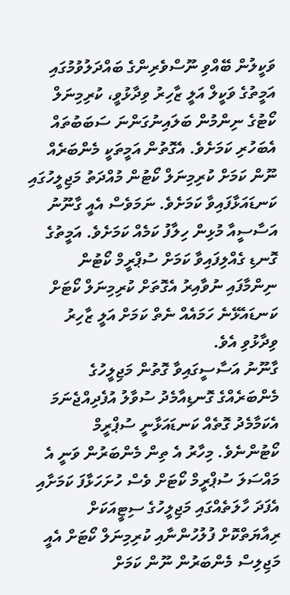ވަކީލުން ބޭއްވި ނޫސްވެރިންގެ ބައްދަލުވުމުގައި އަމީތުގެ ވަކީލް އަލީ ޒާހިރު ވިދާޅުވީ، ކުރިމިނަލް ކޯޓުގެ ނިންމުން ބަލައިނުގަންނަ ސަބަބުތައް އެބަހުރި ކަމަށެވެ. އެގޮތުން އަމީތަކީ މެންބަރެއް ނޫން ކަމަށް ކުރިމިނަލް ކޯޓުން މުއްދަތު މަޖިލީހުގައި ކަނޑައަޅާފައިވާ ކަމަށެވެ. ނަމަވެސް އެއީ ގާނޫނު އަސާސީއާ މުޅިން ހިލާފު ކަމެއް ކަމަށެވެ. އަމީތުގެ ގޮނޑި ގެއްލިފައިވާ ކަމަށް ސުޕްރީމް ކޯޓުން ނިންމާފައި ނުވާއިރު އެގޮތަށް ކުރިމިނަލް ކޯޓަށް ކަނޑައެޅޭނެ ހަމައެއް ނެތް ކަމަށް އަލީ ޒާހިރު ވިދާޅުވި އެވެ.
ގާނޫނު އަސާސީގައިވާ ގޮތުން މަޖިލީހުގެ މެންބަރެއްގެ ގޮނޑިއާމެދު ސުވާލު އުފެދިއްޖެނަމަ އެކަމާމެދު ގޮތެއް ކަނޑައަޅާނީ ސުޕްރީމް ކޯޓުންނެވެ. މިހާރު އެ ތިން މެންބަރުން ވަނީ އެ މައްސަލަ ސުޕްރީމް ކޯޓަށް ވެސް ހުށަހަޅާފަ ކަމަށާއި އެފަދަ ހާލަތެއްގައި މަޖިލީހުގެ ސިޓީއަކަށް ރިއާޔަތްކޮށް ފުލުހުންނާއި ކުރިމިނަލް ކޯޓަށް އެއީ މަޖިލިސް މެންބަރުން ނޫން ކަމަށް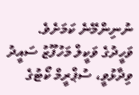ނުނިންމޭނެ ކަމަށެވެ.
ވަހީދުގެ ވަކީލް މަހުފޫޒު ސައީދު ވިދާޅުވީ، ސުޕްރީމް ކޯޓުގެ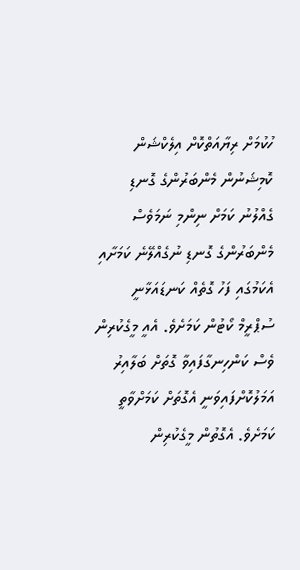ހުކުމަށް ރިޔާއަތްކޮށް އިލެކްޝަން ކޮމިޝަނުން މެންބަރުންގެ ގޮނޑި ގެއްލުނު ކަމަށް ނިންމި ނަމަވެސް މެންބަރުންގެ ގޮނޑި ނުގެއްލޭނެ ކަމަށާއި އެކަމުގައި ފަހު ގޮތެއް ކަނޑައަޅާނީ ސުޕްރީމް ކޯޓުން ކަމަށެވެ. އެއީ މީގެކުރިން ވެސް ކަންހިނގާފައިވާ ގޮތަށް ބަލާއިރު އަމަލުކޮށްފައިވަނީ އެގޮތަށް ކަމަށްވާތީ ކަމަށެވެ. އެގޮތުން މީގެކުރިން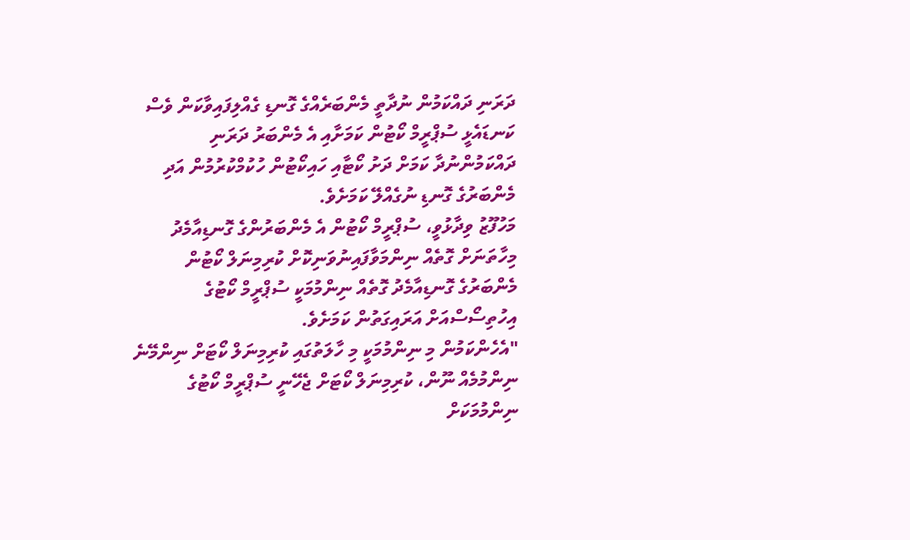ދަރަނި ދައްކަމުން ނުދާތީ މެންބަރެއްގެ ގޮނޑި ގެއްލިފައިވާކަން ވެސް ކަނޑައެޅީ ސުޕްރީމް ކޯޓުން ކަމަށާއި އެ މެންބަރު ދަރަނި ދައްކަމުންނުދާ ކަމަށް ދަށު ކޯޓާއި ހައިކޯޓުން ހުކުމްކުރުމުން އަދި މެންބަރުގެ ގޮނޑި ނުގެއްލޭ ކަމަށެވެ.
މަހުފޫޒު ވިދާޅުވީ، ސުޕްރީމް ކޯޓުން އެ މެންބަރުންގެ ގޮނޑިއާމެދު މިހާތަނަށް ގޮތެއް ނިންމަވާފައިނުވަނިކޮށް ކުރިމިނަލް ކޯޓުން މެންބަރުގެ ގޮނޑިއާމެދު ގޮތެއް ނިންމުމަކީ ސުޕްރީމް ކޯޓުގެ އިހުތިސޯސްއަށް އަރައިގަތުން ކަމަށެވެ.
"އެހެންކަމުން މި ނިންމުމަކީ މި ހާލަތުގައި ކުރިމިނަލް ކޯޓަށް ނިންމޭނެ ނިންމުމެއް ނޫން، ކުރިމިނަލް ކޯޓަށް ޖެހޭނީ ސުޕްރީމް ކޯޓުގެ ނިންމުމަކަށް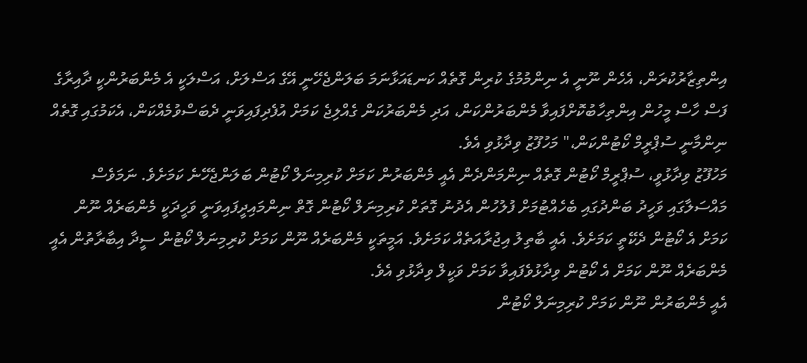އިންތިޒާރުކުރަން، އެހެން ނޫނީ އެ ނިންމުމުގެ ކުރިން ގޮތެއް ކަނޑައަޅާނަމަ ބަލަންޖެހޭނީ އޭގެ އަސްލަށް، އަސްލަކީ އެ މެންބަރުންކީ ދާއިރާގެ ފަސް ހާސް މީހުން އިންތިހާބުކޮށްފައިވާ މެންބަރުންކަން، އަދި މެންބަރުކަން ގެއްލިޖެ ކަމަށް އުފެދިފައިވަނީ ދެބަސްވުމެއްކަން، އެކަމުގައި ގޮތެއް ނިންމާނީ ސުޕްރީމް ކޯޓުންކަން،" މަހުފޫޒު ވިދާޅުވި އެވެ.
މަހުފޫޒު ވިދާޅުވީ، ސުޕްރީމް ކޯޓުން ގޮތެއް ނިންމަންދެން އެއީ މެންބަރުން ކަމަށް ކުރިމިނަލް ކޯޓުން ބަލަންޖެހޭނެ ކަމަށެވެ. ނަމަވެސް މައްސަލާގައި ވަހީދު ބަންދުގައި ބެހެއްޓުމަށް ފުލުހުން އެދުނު ގޮތަށް ކުރިމިނަލް ކޯޓުން ގޮތް ނިންމައިދީފައިވަނީ ވަހީދަކީ މެންބަރެއް ނޫން ކަމަށް އެ ކޯޓުން ދެކޭތީ ކަމަށެވެ. އެއީ ބާތިލު އިޖުރާއަތެއް ކަމަށެވެ. އަމީތަކީ މެންބަރެއް ނޫން ކަމަށް ކުރިމިނަލް ކޯޓުން ސީދާ އިބާރާތުން އެއީ މެންބަރެއް ނޫން ކަމަށް އެ ކޯޓުން ވިދާޅުވެފައިވާ ކަމަށް ވަކީލް ވިދާޅުވި އެވެ.
އެއީ މެންބަރުން ނޫން ކަމަށް ކުރިމިނަލް ކޯޓުން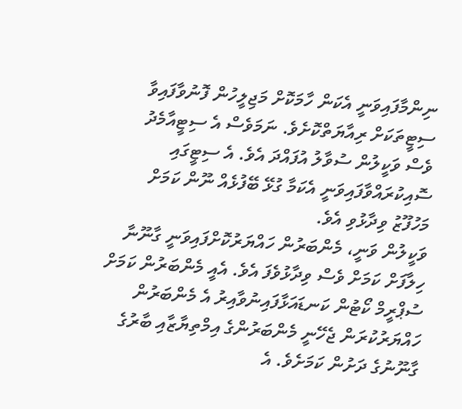ނިންމާފައިވަނީ އެކަން ހާމަކޮށް މަޖިލީހުން ފޮނުވާފައިވާ ސިޓީތަކަށް ރިއާޔަތްކޮށެވެ. ނަމަވެސް އެ ސިޓީއާމެދު ވެސް ވަކީލުން ސުވާލު އުފައްދަ އެވެ. އެ ސިޓީގައި ސޮއިކުރައްވާފައިވަނީ އެކަމާ ގުޅޭ ބޭފުޅެއް ނޫން ކަމަށް މަހުފޫޒު ވިދާޅުވި އެވެ.
ވަކީލުން ވަނީ، މެންބަރުން ހައްޔަރުކޮށްފައިވަނީ ގާނޫނާ ހިލާފަށް ކަމަށް ވެސް ވިދާޅުވެފަ އެވެ. އެއީ މެންބަރުން ކަމަށް ސުޕްރީމް ކޯޓުން ކަނޑައަޅާފައިނުވާއިރު އެ މެންބަރުން ހައްޔަރުކުރަން ޖެހޭނީ މެންބަރުންގެ އިމްތިޔާޒާއި ބާރުގެ ގާނޫނުގެ ދަށުން ކަމަށެވެ. އެ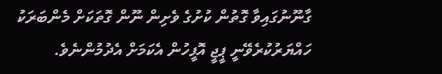ގާނޫނުގައިވާ ގޮތުން ކުށުގެ ވެށިން ނޫން ގޮތަކަށް މެންބަރަކު ހައްޔަރުކުރެވޭނީ ޕީޖީ އޮފީހުން އެކަމަށް އެދުމުންނެވެ.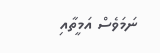ނަމަވެސް އަމީތާއި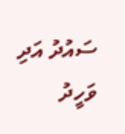ސައުދު އަދި ވަހީދު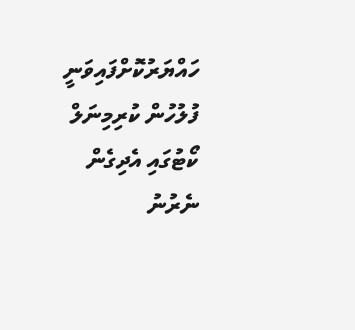ހައްޔަރުކޮށްފައިވަނީ ފުލުހުން ކުރިމިނަލް ކޯޓުގައި އެދިގެން ނެރުނު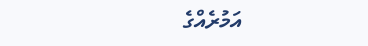އަމުރެއްގެ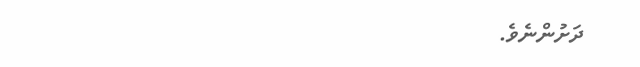ދަށުންނެވެ.